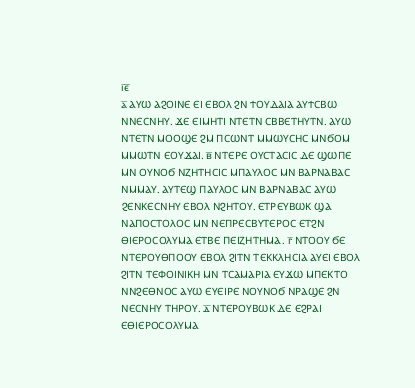ⲓ̅ⲉ̅
ⲁ̅ ⲀⲨⲰ ⲀϨⲞⲒⲚⲈ ⲈⲒ ⲈⲂⲞⲖ ϨⲚ ϮⲞⲨⲆⲀⲒⲀ ⲀⲨϮⲤⲂⲰ ⲚⲚⲈⲤⲚⲎⲨ. ϪⲈ ⲈⲒⲘⲎⲦⲒ ⲚⲦⲈⲦⲚ ⲤⲂⲂⲈⲦⲎⲨⲦⲚ. ⲀⲨⲰ ⲚⲦⲈⲦⲚ ⲘⲞⲞϢⲈ ϨⲘ ⲠⲤⲰⲚⲦ ⲘⲘⲰⲨⲤⲎⲤ ⲘⲚϬⲞⲘ ⲘⲘⲰⲦⲚ ⲈⲞⲨϪⲀⲒ. ⲃ̅ ⲚⲦⲈⲢⲈ ⲞⲨⲤⲦⲀⲤⲒⲤ ⲆⲈ ϢⲰⲠⲈ ⲘⲚ ⲞⲨⲚⲞϬ ⲚⲌⲎⲦⲎⲤⲒⲤ ⲘⲠⲀⲨⲖⲞⲤ ⲘⲚ ⲂⲀⲢⲚⲀⲂⲀⲤ ⲚⲘⲘⲀⲨ. ⲀⲨⲦⲈϢ ⲠⲀⲨⲖⲞⲤ ⲘⲚ ⲂⲀⲢⲚⲀⲂⲀⲤ ⲀⲨⲰ ϨⲈⲚⲔⲈⲤⲚⲎⲨ ⲈⲂⲞⲖ ⲚϨⲎⲦⲞⲨ. ⲈⲦⲢⲈⲨⲂⲰⲔ ϢⲀ ⲚⲀⲠⲞⲤⲦⲞⲖⲞⲤ ⲘⲚ ⲚⲈⲠⲢⲈⲤⲂⲨⲦⲈⲢⲞⲤ ⲈⲦϨⲚ ⲐⲒⲈⲢⲞⲤⲞⲖⲨⲘⲀ ⲈⲦⲂⲈ ⲠⲈⲒⲌⲎⲦⲎⲘⲀ. ⲅ̅ ⲚⲦⲞⲞⲨ ϬⲈ ⲚⲦⲈⲢⲞⲨⲐⲠⲞⲞⲨ ⲈⲂⲞⲖ ϨⲒⲦⲚ ⲦⲈⲔⲔⲖⲎⲤⲒⲀ ⲀⲨⲈⲒ ⲈⲂⲞⲖ ϨⲒⲦⲚ ⲦⲈⲪⲞⲒⲚⲒⲔⲎ ⲘⲚ ⲦⲤⲀⲘⲀⲢⲒⲀ ⲈⲨϪⲰ ⲘⲠⲈⲔⲦⲞ ⲚⲚϨⲈⲐⲚⲞⲤ ⲀⲨⲰ ⲈⲨⲈⲒⲢⲈ ⲚⲞⲨⲚⲞϬ ⲚⲢⲀϢⲈ ϨⲚ ⲚⲈⲤⲚⲎⲨ ⲦⲎⲢⲞⲨ. ⲇ̅ ⲚⲦⲈⲢⲞⲨⲂⲰⲔ ⲆⲈ ⲈϨⲢⲀⲒ ⲈⲐⲒⲈⲢⲞⲤⲞⲖⲨⲘⲀ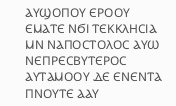ⲀⲨϢⲞⲠⲞⲨ ⲈⲢⲞⲞⲨ ⲈⲘⲀⲦⲈ ⲚϬⲒ ⲦⲈⲔⲔⲖⲎⲤⲒⲀ ⲘⲚ ⲚⲀⲠⲞⲤⲦⲞⲖⲞⲤ ⲀⲨⲰ ⲚⲈⲠⲢⲈⲤⲂⲨⲦⲈⲢⲞⲤ ⲀⲨⲦⲀⲘⲞⲞⲨ ⲆⲈ ⲈⲚⲈⲚⲦⲀ ⲠⲚⲞⲨⲦⲈ ⲀⲀⲨ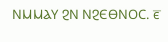ⲚⲘⲘⲀⲨ ϨⲚ ⲚϨⲈⲐⲚⲞⲤ. ⲉ̅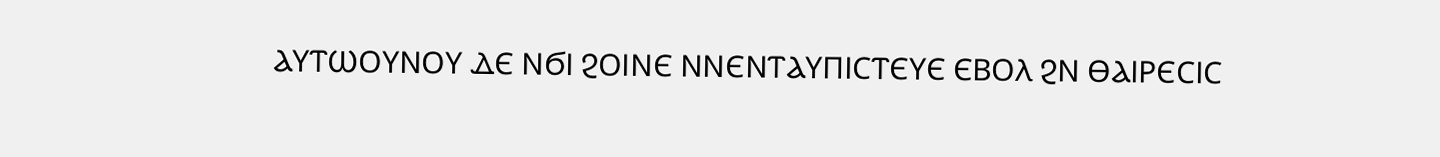ⲀⲨⲦⲰⲞⲨⲚⲞⲨ ⲆⲈ ⲚϬⲒ ϨⲞⲒⲚⲈ ⲚⲚⲈⲚⲦⲀⲨⲠⲒⲤⲦⲈⲨⲈ ⲈⲂⲞⲖ ϨⲚ ⲐⲀⲒⲢⲈⲤⲒⲤ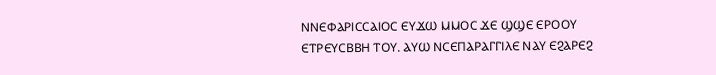ⲚⲚⲈⲪⲀⲢⲒⲤⲤⲀⲒⲞⲤ ⲈⲨϪⲰ ⲘⲘⲞⲤ ϪⲈ ϢϢⲈ ⲈⲢⲞⲞⲨ ⲈⲦⲢⲈⲨⲤⲂⲂⲎ ⲦⲞⲨ. ⲀⲨⲰ ⲚⲤⲈⲠⲀⲢⲀⲄⲄⲒⲖⲈ ⲚⲀⲨ ⲈϨⲀⲢⲈϨ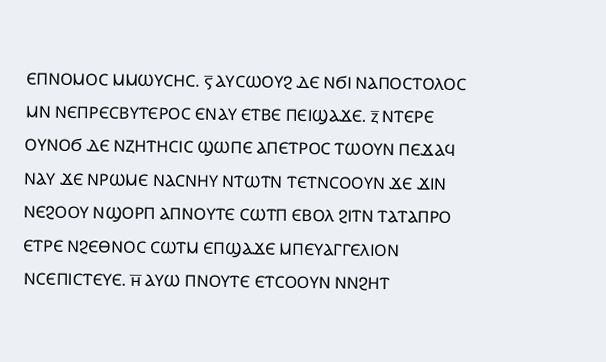ⲈⲠⲚⲞⲘⲞⲤ ⲘⲘⲰⲨⲤⲎⲤ. ⲋ̅ ⲀⲨⲤⲰⲞⲨϨ ⲆⲈ ⲚϬⲒ ⲚⲀⲠⲞⲤⲦⲞⲖⲞⲤ ⲘⲚ ⲚⲈⲠⲢⲈⲤⲂⲨⲦⲈⲢⲞⲤ ⲈⲚⲀⲨ ⲈⲦⲂⲈ ⲠⲈⲒϢⲀϪⲈ. ⲍ̅ ⲚⲦⲈⲢⲈ ⲞⲨⲚⲞϬ ⲆⲈ ⲚⲌⲎⲦⲎⲤⲒⲤ ϢⲰⲠⲈ ⲀⲠⲈⲦⲢⲞⲤ ⲦⲰⲞⲨⲚ ⲠⲈϪⲀϤ ⲚⲀⲨ ϪⲈ ⲚⲢⲰⲘⲈ ⲚⲀⲤⲚⲎⲨ ⲚⲦⲰⲦⲚ ⲦⲈⲦⲚⲤⲞⲞⲨⲚ ϪⲈ ϪⲒⲚ ⲚⲈϨⲞⲞⲨ ⲚϢⲞⲢⲠ ⲀⲠⲚⲞⲨⲦⲈ ⲤⲰⲦⲠ ⲈⲂⲞⲖ ϨⲒⲦⲚ ⲦⲀⲦⲀⲠⲢⲞ ⲈⲦⲢⲈ ⲚϨⲈⲐⲚⲞⲤ ⲤⲰⲦⲘ ⲈⲠϢⲀϪⲈ ⲘⲠⲈⲨⲀⲄⲄⲈⲖⲒⲞⲚ ⲚⲤⲈⲠⲒⲤⲦⲈⲨⲈ. ⲏ̅ ⲀⲨⲰ ⲠⲚⲞⲨⲦⲈ ⲈⲦⲤⲞⲞⲨⲚ ⲚⲚϨⲎⲦ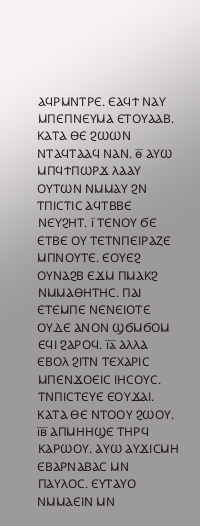ⲀϤⲢⲘⲚⲦⲢⲈ. ⲈⲀϤϮ ⲚⲀⲨ ⲘⲠⲈⲠⲚⲈⲨⲘⲀ ⲈⲦⲞⲨⲀⲀⲂ. ⲔⲀⲦⲀ ⲐⲈ ϨⲰⲰⲚ ⲚⲦⲀϤⲦⲀⲀϤ ⲚⲀⲚ. ⲑ̅ ⲀⲨⲰ ⲘⲠϤϮⲠⲰⲢϪ ⲖⲀⲀⲨ ⲞⲨⲦⲰⲚ ⲚⲘⲘⲀⲨ ϨⲚ ⲦⲠⲒⲤⲦⲒⲤ ⲀϤⲦⲂⲂⲈ ⲚⲈⲨϨⲎⲦ. ⲓ̅ ⲦⲈⲚⲞⲨ ϬⲈ ⲈⲦⲂⲈ ⲞⲨ ⲦⲈⲦⲚⲠⲈⲒⲢⲀⲌⲈ ⲘⲠⲚⲞⲨⲦⲈ. ⲈⲞⲨⲈϨ ⲞⲨⲚⲀϨⲂ ⲈϪⲘ ⲠⲘⲀⲔϨ ⲚⲘⲘⲀⲐⲎⲦⲎⲤ. ⲠⲀⲒ ⲈⲦⲈⲘⲠⲈ ⲚⲈⲚⲈⲒⲞⲦⲈ ⲞⲨⲆⲈ ⲀⲚⲞⲚ ϢϬⲘϬⲞⲘ ⲈϤⲒ ϨⲀⲢⲞϤ. ⲓ̅ⲁ̅ ⲀⲖⲖⲀ ⲈⲂⲞⲖ ϨⲒⲦⲚ ⲦⲈⲬⲀⲢⲒⲤ ⲘⲠⲈⲚϪⲞⲈⲒⲤ ⲒⲎⲤⲞⲨⲤ. ⲦⲚⲠⲒⲤⲦⲈⲨⲈ ⲈⲞⲨϪⲀⲒ. ⲔⲀⲦⲀ ⲐⲈ ⲚⲦⲞⲞⲨ ϨⲰⲞⲨ. ⲓ̅ⲃ̅ ⲀⲠⲘⲎⲎϢⲈ ⲦⲎⲢϤ ⲔⲀⲢⲰⲞⲨ. ⲀⲨⲰ ⲀⲨϪⲒⲤⲘⲎ ⲈⲂⲀⲢⲚⲀⲂⲀⲤ ⲘⲚ ⲠⲀⲨⲖⲞⲤ. ⲈⲨⲦⲀⲨⲞ ⲚⲘⲘⲀⲈⲒⲚ ⲘⲚ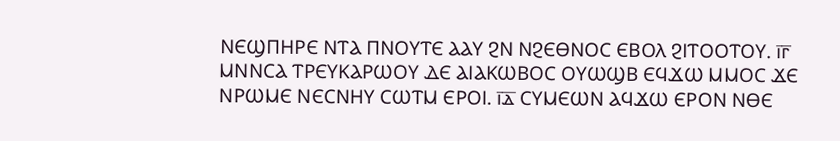ⲚⲈϢⲠⲎⲢⲈ ⲚⲦⲀ ⲠⲚⲞⲨⲦⲈ ⲀⲀⲨ ϨⲚ ⲚϨⲈⲐⲚⲞⲤ ⲈⲂⲞⲖ ϨⲒⲦⲞⲞⲦⲞⲨ. ⲓ̅ⲅ̅ ⲘⲚⲚⲤⲀ ⲦⲢⲈⲨⲔⲀⲢⲰⲞⲨ ⲆⲈ ⲀⲒⲀⲔⲰⲂⲞⲤ ⲞⲨⲰϢⲂ ⲈϤϪⲰ ⲘⲘⲞⲤ ϪⲈ ⲚⲢⲰⲘⲈ ⲚⲈⲤⲚⲎⲨ ⲤⲰⲦⲘ ⲈⲢⲞⲒ. ⲓ̅ⲇ̅ ⲤⲨⲘⲈⲰⲚ ⲀϤϪⲰ ⲈⲢⲞⲚ ⲚⲐⲈ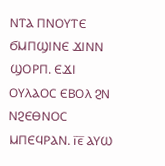ⲚⲦⲀ ⲠⲚⲞⲨⲦⲈ ϬⲘⲠϢⲒⲚⲈ ϪⲒⲚⲚ ϢⲞⲢⲠ. ⲈϪⲒ ⲞⲨⲖⲀⲞⲤ ⲈⲂⲞⲖ ϨⲚ ⲚϨⲈⲐⲚⲞⲤ ⲘⲠⲈϤⲢⲀⲚ. ⲓ̅ⲉ̅ ⲀⲨⲰ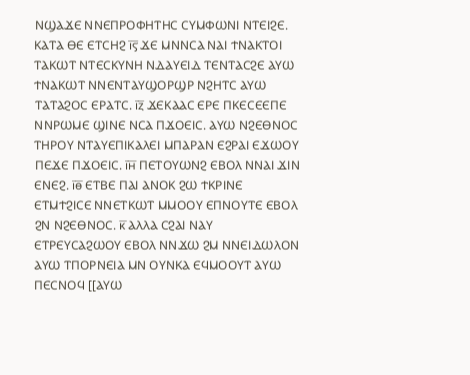ⲚϢⲀϪⲈ ⲚⲚⲈⲠⲢⲞⲪⲎⲦⲎⲤ ⲤⲨⲘⲪⲰⲚⲒ ⲚⲦⲈⲒϨⲈ. ⲔⲀⲦⲀ ⲐⲈ ⲈⲦⲤⲎϨ ⲓ̅ⲋ̅ ϪⲈ ⲘⲚⲚⲤⲀ ⲚⲀⲒ ϮⲚⲀⲔⲦⲞⲒ ⲦⲀⲔⲰⲦ ⲚⲦⲈⲤⲔⲨⲚⲎ ⲚⲆⲀⲨⲈⲒⲆ ⲦⲈⲚⲦⲀⲤϨⲈ ⲀⲨⲰ ϮⲚⲀⲔⲰⲦ ⲚⲚⲈⲚⲦⲀⲨϢⲞⲢϢⲢ ⲚϨⲎⲦⲤ ⲀⲨⲰ ⲦⲀⲦⲀϨⲞⲤ ⲈⲢⲀⲦⲤ. ⲓ̅ⲍ̅ ϪⲈⲔⲀⲀⲤ ⲈⲢⲈ ⲠⲔⲈⲤⲈⲈⲠⲈ ⲚⲚⲢⲰⲘⲈ ϢⲒⲚⲈ ⲚⲤⲀ ⲠϪⲞⲈⲒⲤ. ⲀⲨⲰ ⲚϨⲈⲐⲚⲞⲤ ⲦⲎⲢⲞⲨ ⲚⲦⲀⲨⲈⲠⲒⲔⲀⲖⲈⲒ ⲘⲠⲀⲢⲀⲚ ⲈϨⲢⲀⲒ ⲈϪⲰⲞⲨ ⲠⲈϪⲈ ⲠϪⲞⲈⲒⲤ. ⲓ̅ⲏ̅ ⲠⲈⲦⲞⲨⲰⲚϨ ⲈⲂⲞⲖ ⲚⲚⲀⲒ ϪⲒⲚ ⲈⲚⲈϨ. ⲓ̅ⲑ̅ ⲈⲦⲂⲈ ⲠⲀⲒ ⲀⲚⲞⲔ ϨⲰ ϮⲔⲢⲒⲚⲈ ⲈⲦⲘϮϨⲒⲤⲈ ⲚⲚⲈⲦⲔⲰⲦ ⲘⲘⲞⲞⲨ ⲈⲠⲚⲞⲨⲦⲈ ⲈⲂⲞⲖ ϨⲚ ⲚϨⲈⲐⲚⲞⲤ. ⲕ̅ ⲀⲖⲖⲀ ⲤϨⲀⲒ ⲚⲀⲨ ⲈⲦⲢⲈⲨⲤⲀϨⲰⲞⲨ ⲈⲂⲞⲖ ⲚⲚϪⲰ ϨⲘ ⲚⲚⲈⲒⲆⲰⲖⲞⲚ ⲀⲨⲰ ⲦⲠⲞⲢⲚⲈⲒⲀ ⲘⲚ ⲞⲨⲚⲔⲀ ⲈϤⲘⲞⲞⲨⲦ ⲀⲨⲰ ⲠⲈⲤⲚⲞϤ [[ⲀⲨⲰ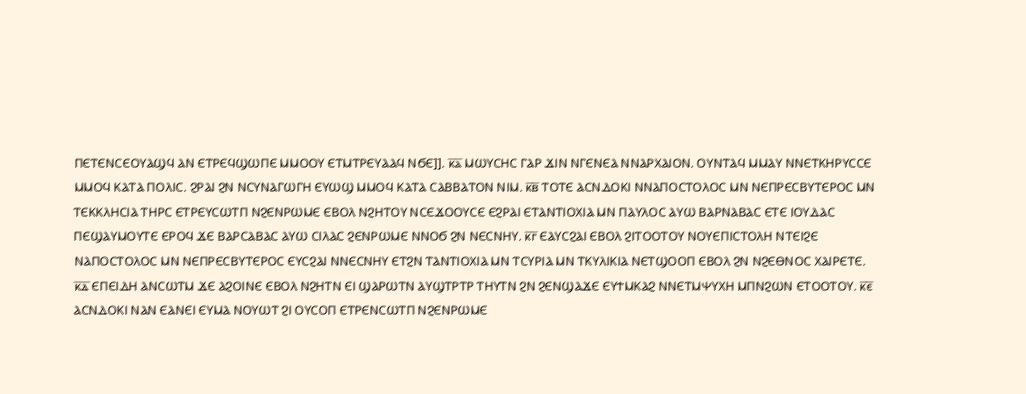ⲠⲈⲦⲈⲚⲤⲈⲞⲨⲀϢϤ ⲀⲚ ⲈⲦⲢⲈϤϢⲰⲠⲈ ⲘⲘⲞⲞⲨ ⲈⲦⲘⲦⲢⲈⲨⲀⲀϤ ⲚϬⲈ]]. ⲕ̅ⲁ̅ ⲘⲰⲨⲤⲎⲤ ⲄⲀⲢ ϪⲒⲚ ⲚⲄⲈⲚⲈⲀ ⲚⲚⲀⲢⲬⲀⲒⲞⲚ. ⲞⲨⲚⲦⲀϤ ⲘⲘⲀⲨ ⲚⲚⲈⲦⲔⲎⲢⲨⲤⲤⲈ ⲘⲘⲞϤ ⲔⲀⲦⲀ ⲠⲞⲖⲒⲤ. ϨⲢⲀⲒ ϨⲚ ⲚⲤⲨⲚⲀⲄⲰⲄⲎ ⲈⲨⲰϢ ⲘⲘⲞϤ ⲔⲀⲦⲀ ⲤⲀⲂⲂⲀⲦⲞⲚ ⲚⲒⲘ. ⲕ̅ⲃ̅ ⲦⲞⲦⲈ ⲀⲤⲚⲆⲞⲔⲒ ⲚⲚⲀⲠⲞⲤⲦⲞⲖⲞⲤ ⲘⲚ ⲚⲈⲠⲢⲈⲤⲂⲨⲦⲈⲢⲞⲤ ⲘⲚ ⲦⲈⲔⲔⲖⲎⲤⲒⲀ ⲦⲎⲢⲤ ⲈⲦⲢⲈⲨⲤⲰⲦⲠ ⲚϨⲈⲚⲢⲰⲘⲈ ⲈⲂⲞⲖ ⲚϨⲎⲦⲞⲨ ⲚⲤⲈϪⲞⲞⲨⲤⲈ ⲈϨⲢⲀⲒ ⲈⲦⲀⲚⲦⲒⲞⲬⲒⲀ ⲘⲚ ⲠⲀⲨⲖⲞⲤ ⲀⲨⲰ ⲂⲀⲢⲚⲀⲂⲀⲤ ⲈⲦⲈ ⲒⲞⲨⲆⲀⲤ ⲠⲈϢⲀⲨⲘⲞⲨⲦⲈ ⲈⲢⲞϤ ϪⲈ ⲂⲀⲢⲤⲀⲂⲀⲤ ⲀⲨⲰ ⲤⲒⲖⲀⲤ ϨⲈⲚⲢⲰⲘⲈ ⲚⲚⲞϬ ϨⲚ ⲚⲈⲤⲚⲎⲨ. ⲕ̅ⲅ̅ ⲈⲀⲨⲤϨⲀⲒ ⲈⲂⲞⲖ ϨⲒⲦⲞⲞⲦⲞⲨ ⲚⲞⲨⲈⲠⲒⲤⲦⲞⲖⲎ ⲚⲦⲈⲒϨⲈ ⲚⲀⲠⲞⲤⲦⲞⲖⲞⲤ ⲘⲚ ⲚⲈⲠⲢⲈⲤⲂⲨⲦⲈⲢⲞⲤ ⲈⲨⲤϨⲀⲒ ⲚⲚⲈⲤⲚⲎⲨ ⲈⲦϨⲚ ⲦⲀⲚⲦⲒⲞⲬⲒⲀ ⲘⲚ ⲦⲤⲨⲢⲒⲀ ⲘⲚ ⲦⲔⲨⲖⲒⲔⲒⲀ ⲚⲈⲦϢⲞⲞⲠ ⲈⲂⲞⲖ ϨⲚ ⲚϨⲈⲐⲚⲞⲤ ⲬⲀⲒⲢⲈⲦⲈ. ⲕ̅ⲇ̅ ⲈⲠⲈⲒⲆⲎ ⲀⲚⲤⲰⲦⲘ ϪⲈ ⲀϨⲞⲒⲚⲈ ⲈⲂⲞⲖ ⲚϨⲎⲦⲚ ⲈⲒ ϢⲀⲢⲰⲦⲚ ⲀⲨϢⲦⲢⲦⲢ ⲦⲎⲨⲦⲚ ϨⲚ ϨⲈⲚϢⲀϪⲈ ⲈⲨϮⲘⲔⲀϨ ⲚⲚⲈⲦⲘⲮⲨⲬⲎ ⲘⲠⲚϨⲰⲚ ⲈⲦⲞⲞⲦⲞⲨ. ⲕ̅ⲉ̅ ⲀⲤⲚⲆⲞⲔⲒ ⲚⲀⲚ ⲈⲀⲚⲈⲒ ⲈⲨⲘⲀ ⲚⲞⲨⲰⲦ ϨⲒ ⲞⲨⲤⲞⲠ ⲈⲦⲢⲈⲚⲤⲰⲦⲠ ⲚϨⲈⲚⲢⲰⲘⲈ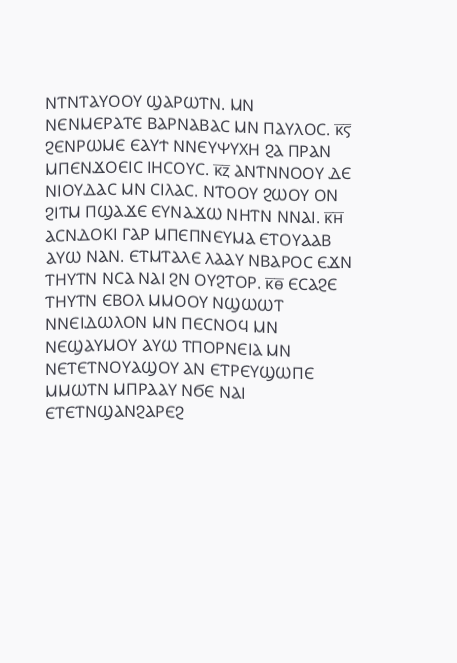ⲚⲦⲚⲦⲀⲨⲞⲞⲨ ϢⲀⲢⲰⲦⲚ. ⲘⲚ ⲚⲈⲚⲘⲈⲢⲀⲦⲈ ⲂⲀⲢⲚⲀⲂⲀⲤ ⲘⲚ ⲠⲀⲨⲖⲞⲤ. ⲕ̅ⲋ̅ ϨⲈⲚⲢⲰⲘⲈ ⲈⲀⲨϮ ⲚⲚⲈⲨⲮⲨⲬⲎ ϨⲀ ⲠⲢⲀⲚ ⲘⲠⲈⲚϪⲞⲈⲒⲤ ⲒⲎⲤⲞⲨⲤ. ⲕ̅ⲍ̅ ⲀⲚⲦⲚⲚⲞⲞⲨ ⲆⲈ ⲚⲒⲞⲨⲆⲀⲤ ⲘⲚ ⲤⲒⲖⲀⲤ. ⲚⲦⲞⲞⲨ ϨⲰⲞⲨ ⲞⲚ ϨⲒⲦⲘ ⲠϢⲀϪⲈ ⲈⲨⲚⲀϪⲰ ⲚⲎⲦⲚ ⲚⲚⲀⲒ. ⲕ̅ⲏ̅ ⲀⲤⲚⲆⲞⲔⲒ ⲄⲀⲢ ⲘⲠⲈⲠⲚⲈⲨⲘⲀ ⲈⲦⲞⲨⲀⲀⲂ ⲀⲨⲰ ⲚⲀⲚ. ⲈⲦⲘⲦⲀⲖⲈ ⲖⲀⲀⲨ ⲚⲂⲀⲢⲞⲤ ⲈϪⲚ ⲦⲎⲨⲦⲚ ⲚⲤⲀ ⲚⲀⲒ ϨⲚ ⲞⲨϨⲦⲞⲢ. ⲕ̅ⲑ̅ ⲈⲤⲀϨⲈ ⲦⲎⲨⲦⲚ ⲈⲂⲞⲖ ⲘⲘⲞⲞⲨ ⲚϢⲰⲰⲦ ⲚⲚⲈⲒⲆⲰⲖⲞⲚ ⲘⲚ ⲠⲈⲤⲚⲞϤ ⲘⲚ ⲚⲈϢⲀⲨⲘⲞⲨ ⲀⲨⲰ ⲦⲠⲞⲢⲚⲈⲒⲀ ⲘⲚ ⲚⲈⲦⲈⲦⲚⲞⲨⲀϢⲞⲨ ⲀⲚ ⲈⲦⲢⲈⲨϢⲰⲠⲈ ⲘⲘⲰⲦⲚ ⲘⲠⲢⲀⲀⲨ ⲚϬⲈ ⲚⲀⲒ ⲈⲦⲈⲦⲚϢⲀⲚϨⲀⲢⲈϨ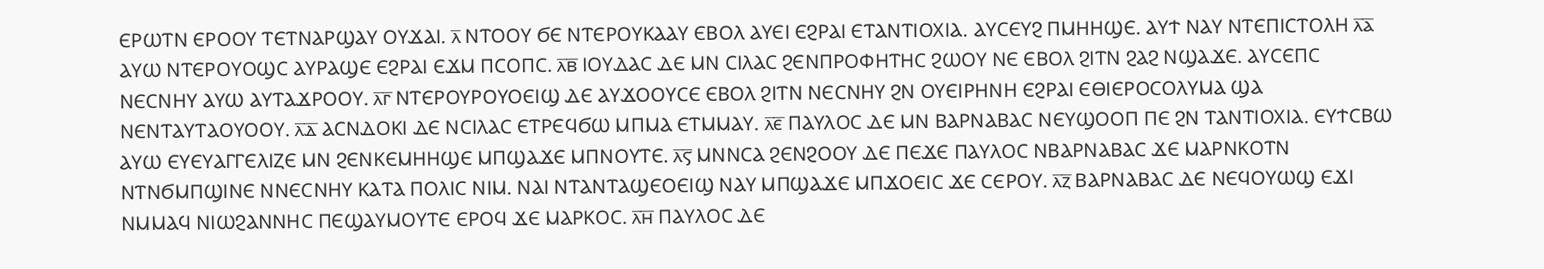ⲈⲢⲰⲦⲚ ⲈⲢⲞⲞⲨ ⲦⲈⲦⲚⲀⲢϢⲀⲨ ⲞⲨϪⲀⲒ. ⲗ̅ ⲚⲦⲞⲞⲨ ϬⲈ ⲚⲦⲈⲢⲞⲨⲔⲀⲀⲨ ⲈⲂⲞⲖ ⲀⲨⲈⲒ ⲈϨⲢⲀⲒ ⲈⲦⲀⲚⲦⲒⲞⲬⲒⲀ. ⲀⲨⲤⲈⲨϨ ⲠⲘⲎⲎϢⲈ. ⲀⲨϮ ⲚⲀⲨ ⲚⲦⲈⲠⲒⲤⲦⲞⲖⲎ ⲗ̅ⲁ̅ ⲀⲨⲰ ⲚⲦⲈⲢⲞⲨⲞϢⲤ ⲀⲨⲢⲀϢⲈ ⲈϨⲢⲀⲒ ⲈϪⲘ ⲠⲤⲞⲠⲤ. ⲗ̅ⲃ̅ ⲒⲞⲨⲆⲀⲤ ⲆⲈ ⲘⲚ ⲤⲒⲖⲀⲤ ϨⲈⲚⲠⲢⲞⲪⲎⲦⲎⲤ ϨⲰⲞⲨ ⲚⲈ ⲈⲂⲞⲖ ϨⲒⲦⲚ ϨⲀϨ ⲚϢⲀϪⲈ. ⲀⲨⲤⲈⲠⲤ ⲚⲈⲤⲚⲎⲨ ⲀⲨⲰ ⲀⲨⲦⲀϪⲢⲞⲞⲨ. ⲗ̅ⲅ̅ ⲚⲦⲈⲢⲞⲨⲢⲞⲨⲞⲈⲒϢ ⲆⲈ ⲀⲨϪⲞⲞⲨⲤⲈ ⲈⲂⲞⲖ ϨⲒⲦⲚ ⲚⲈⲤⲚⲎⲨ ϨⲚ ⲞⲨⲈⲒⲢⲎⲚⲎ ⲈϨⲢⲀⲒ ⲈⲐⲒⲈⲢⲞⲤⲞⲖⲨⲘⲀ ϢⲀ ⲚⲈⲚⲦⲀⲨⲦⲀⲞⲨⲞⲞⲨ. ⲗ̅ⲇ̅ ⲀⲤⲚⲆⲞⲔⲒ ⲆⲈ ⲚⲤⲒⲖⲀⲤ ⲈⲦⲢⲈϤϬⲰ ⲘⲠⲘⲀ ⲈⲦⲘⲘⲀⲨ. ⲗ̅ⲉ̅ ⲠⲀⲨⲖⲞⲤ ⲆⲈ ⲘⲚ ⲂⲀⲢⲚⲀⲂⲀⲤ ⲚⲈⲨϢⲞⲞⲠ ⲠⲈ ϨⲚ ⲦⲀⲚⲦⲒⲞⲬⲒⲀ. ⲈⲨϮⲤⲂⲰ ⲀⲨⲰ ⲈⲨⲈⲨⲀⲄⲄⲈⲖⲒⲌⲈ ⲘⲚ ϨⲈⲚⲔⲈⲘⲎⲎϢⲈ ⲘⲠϢⲀϪⲈ ⲘⲠⲚⲞⲨⲦⲈ. ⲗ̅ⲋ̅ ⲘⲚⲚⲤⲀ ϨⲈⲚϨⲞⲞⲨ ⲆⲈ ⲠⲈϪⲈ ⲠⲀⲨⲖⲞⲤ ⲚⲂⲀⲢⲚⲀⲂⲀⲤ ϪⲈ ⲘⲀⲢⲚⲔⲞⲦⲚ ⲚⲦⲚϬⲘⲠϢⲒⲚⲈ ⲚⲚⲈⲤⲚⲎⲨ ⲔⲀⲦⲀ ⲠⲞⲖⲒⲤ ⲚⲒⲘ. ⲚⲀⲒ ⲚⲦⲀⲚⲦⲀϢⲈⲞⲈⲒϢ ⲚⲀⲨ ⲘⲠϢⲀϪⲈ ⲘⲠϪⲞⲈⲒⲤ ϪⲈ ⲤⲈⲢⲞⲨ. ⲗ̅ⲍ̅ ⲂⲀⲢⲚⲀⲂⲀⲤ ⲆⲈ ⲚⲈϤⲞⲨⲰϢ ⲈϪⲒ ⲚⲘⲘⲀϤ ⲚⲒⲰϨⲀⲚⲚⲎⲤ ⲠⲈϢⲀⲨⲘⲞⲨⲦⲈ ⲈⲢⲞϤ ϪⲈ ⲘⲀⲢⲔⲞⲤ. ⲗ̅ⲏ̅ ⲠⲀⲨⲖⲞⲤ ⲆⲈ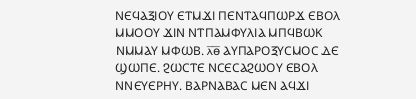ⲚⲈϤⲀⲜⲒⲞⲨ ⲈⲦⲘϪⲒ ⲠⲈⲚⲦⲀϤⲠⲰⲢϪ ⲈⲂⲞⲖ ⲘⲘⲞⲞⲨ ϪⲒⲚ ⲚⲦⲠⲀⲘⲪⲨⲖⲒⲀ ⲘⲠϤⲂⲰⲔ ⲚⲘⲘⲀⲨ ⲘⲪⲰⲂ. ⲗ̅ⲑ̅ ⲀⲨⲠⲀⲢⲞⲜⲨⲤⲘⲞⲤ ⲆⲈ ϢⲰⲠⲈ. ϨⲰⲤⲦⲈ ⲚⲤⲈⲤⲀϨⲰⲞⲨ ⲈⲂⲞⲖ ⲚⲚⲈⲨⲈⲢⲎⲨ. ⲂⲀⲢⲚⲀⲂⲀⲤ ⲘⲈⲚ ⲀϤϪⲒ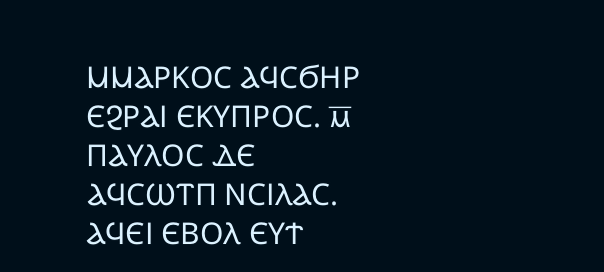ⲘⲘⲀⲢⲔⲞⲤ ⲀϤⲤϬⲎⲢ ⲈϨⲢⲀⲒ ⲈⲔⲨⲠⲢⲞⲤ. ⲙ̅ ⲠⲀⲨⲖⲞⲤ ⲆⲈ ⲀϤⲤⲰⲦⲠ ⲚⲤⲒⲖⲀⲤ. ⲀϤⲈⲒ ⲈⲂⲞⲖ ⲈⲨϮ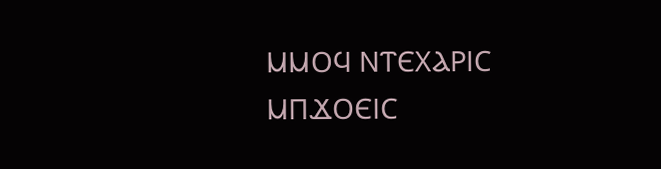ⲘⲘⲞϤ ⲚⲦⲈⲬⲀⲢⲒⲤ ⲘⲠϪⲞⲈⲒⲤ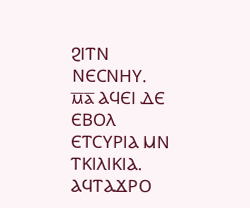ϨⲒⲦⲚ ⲚⲈⲤⲚⲎⲨ. ⲙ̅ⲁ̅ ⲀϤⲈⲒ ⲆⲈ ⲈⲂⲞⲖ ⲈⲦⲤⲨⲢⲒⲀ ⲘⲚ ⲦⲔⲒⲖⲒⲔⲒⲀ. ⲀϤⲦⲀϪⲢⲞ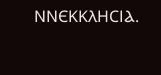ⲚⲚⲈⲔⲔⲖⲎⲤⲒⲀ.